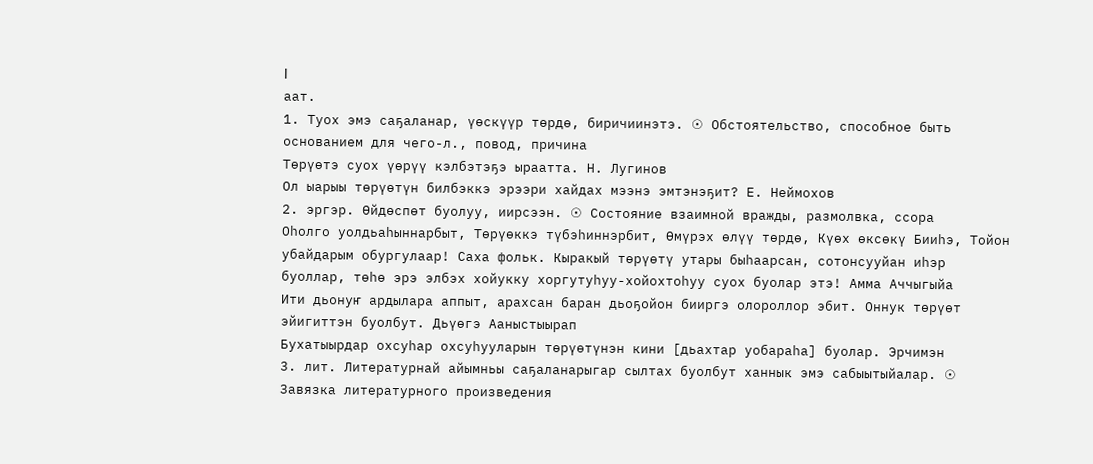I
аат.
1. Туох эмэ саҕаланар, үөскүүр төрдө, биричиинэтэ. ☉ Обстоятельство, способное быть основанием для чего-л., повод, причина
Төрүөтэ суох үөрүү кэлбэтэҕэ ыраатта. Н. Лугинов
Ол ыарыы төрүөтүн билбэккэ эрээри хайдах мээнэ эмтэнэҕит? Е. Неймохов
2. эргэр. Өйдөспөт буолуу, иирсээн. ☉ Состояние взаимной вражды, размолвка, ссора
Оһолго уолдьаһыннарбыт, Төрүөккэ түбэһиннэрбит, Өмүрэх өлүү төрдө, Күөх өксөкү Бииһэ, Тойон убайдарым обургулаар! Саха фольк. Кыракый төрүөтү утары быһаарсан, сотонсууйан иһэр буоллар, төһө эрэ элбэх хойукку хоргутуһуу-хойохтоһуу суох буолар этэ! Амма Аччыгыйа
Ити дьонуҥ ардылара аппыт, арахсан баран дьоҕойон бииргэ олороллор эбит. Оннук төрүөт эйигиттэн буолбут. Дьүөгэ Ааныстыырап
Бухатыырдар охсуһар охсуһууларын төрүөтүнэн кини [дьахтар уобараһа] буолар. Эрчимэн
3. лит. Литературнай айымньы саҕаланарыгар сылтах буолбут ханнык эмэ сабыытыйалар. ☉ Завязка литературного произведения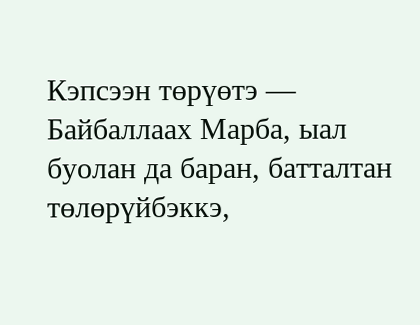Кэпсээн төрүөтэ — Байбаллаах Марба, ыал буолан да баран, батталтан төлөрүйбэккэ,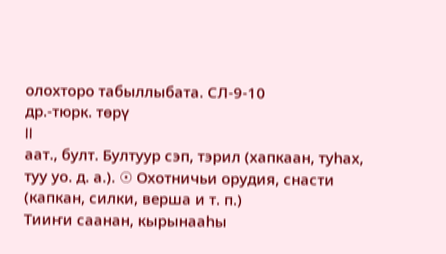олохторо табыллыбата. СЛ-9-10
др.-тюрк. төрү
II
аат., булт. Бултуур сэп, тэрил (хапкаан, туһах, туу уо. д. а.). ☉ Охотничьи орудия, снасти (капкан, силки, верша и т. п.)
Тииҥи саанан, кырынааһы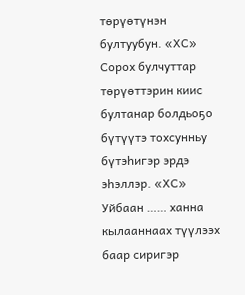төрүөтүнэн бултуубун. «ХС»
Сорох булчуттар төрүөттэрин киис бултанар болдьоҕо бүтүүтэ тохсунньу бүтэһигэр эрдэ эһэллэр. «ХС»
Уйбаан …… ханна кылааннаах түүлээх баар сиригэр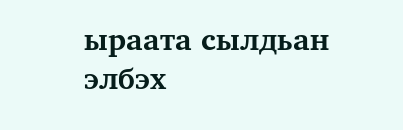ыраата сылдьан элбэх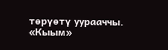төрүөтү уурааччы. «Кыым»